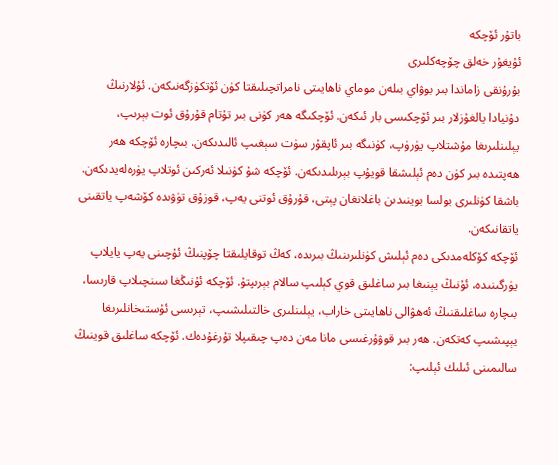باتۇر ئۆچكە
ئۇيغۇر خەلق چۆچەكلىرى
بۇرۇنقى زاماندا بىر بوۋاي بىلەن موماي ناھايىتى نامراتچىلىقتا كۈن ئۆتكۈزگەنىكەن. ئۇلارنىڭ دۇنيادا يالغۇزلار بىر ئۆچكىسى بار ئىكەن. ئۆچكىگە ھەر كۈنى بىر تۇتام قۇرۇق ئوت بېرىپ، يېلىنلىرىغا مۇشتلاپ يۈرۈپ، كۈنىگە بىر ئاپقۇر سۈت سېغىپ ئالىدىكەن. بىچارە ئۆچكە ھەر ھەپتىدە بىر كۈن دەم ئېلىشقا قويۇپ بېرىلىدىكەن. ئۆچكە شۇ كۈنىلا ئەركىن ئوتلاپ يۈرەلەيدىكەن. باشقا كۈنلىرى بولسا بوينىدىن باغلانغان پېتى، قۇرۇق ئوتنى يەپ، قوزۇق تۈۋىدە كۆشەپ ياتقىنى ياتقانىكەن.
ئۆچكە كۆكلەمدىكى دەم ئېلىش كۈنلىرىنىڭ بىرىدە، كەڭ توقايلىقتا چۆپنىڭ ئۇچىنى يەپ يايلاپ يۈرگىنىدە، ئۇنىڭ يېنىغا بىر ساغلىق قوي كېلىپ سالام بېرىپتۇ. ئۆچكە ئۇنىڭغا سىنچىلاپ قارىسا، بىچارە ساغلىقنىڭ ئەھۋالى ناھايىتى خاراب، يېلىنلىرى خالتىلىشىپ، تېرىسى ئۇستىخانلىرىغا يېپىشىپ كەتكەن. ھەر بىر قوۋۇرغىسى مانا مەن دەپ چىقىپلا تۇرغۇدەك. ئۆچكە ساغلىق قوينىڭ سالىمىنى ئىلىك ئېلىپ: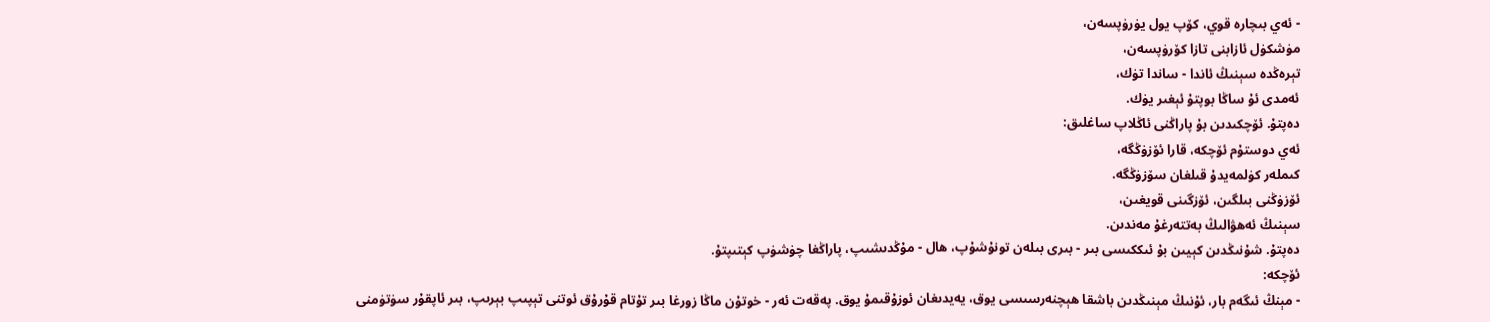- ئەي بىچارە قوي، كۆپ يول يۈرۈپسەن،
مۈشكۈل ئازابنى تازا كۆرۈپسەن،
تېرەڭدە سېنىڭ ئاندا - ساندا تۈك،
ئەمدى ئۇ ساڭا بوپتۇ ئېغىر يۈك.
دەپتۇ. ئۆچكىدىن بۇ پاراڭنى ئاڭلاپ ساغلىق:
ئەي دوستۇم ئۆچكە، قارا ئۆزۈڭگە،
كىملەر كۈلمەيدۇ قىلغان سۆزۈڭگە.
ئۆزۈڭنى بىلگىن، ئۆزگىنى قويغىن،
سېنىڭ ئەھۋالىڭ بەتتەرغۇ مەندىن.
دەپتۇ. شۇنىڭدىن كېيىن بۇ ئىككىسى بىر - بىرى بىلەن تونۇشۇپ، ھال - مۇڭدىشىپ، پاراڭغا چۈشۈپ كېتىپتۇ.
ئۆچكە:
- مېنڭ ئىگەم بار، ئۇنىڭ مېنىڭدىن باشقا ھېچنەرسىسى يوق، يەيدىغان ئوزۇقىمۇ يوق. پەقەت ئەر - خوتۇن ماڭا زورغا بىر تۇتام قۇرۇق ئوتنى تېپىپ بېرىپ، بىر ئاپقۇر سۈتۈمنى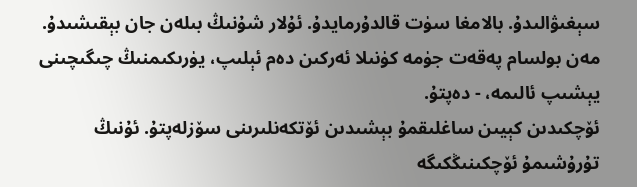سېغىۋالىدۇ. بالامغا سۈت قالدۇرمايدۇ. ئۇلار شۇنىڭ بىلەن جان بېقىشىدۇ. مەن بولسام پەقەت جۈمە كۈنىلا ئەركىن دەم ئېلىپ، يۈرىكىمنىڭ چىگىچىنى يېشىپ ئالىمە، - دەپتۇ.
ئۆچكىدىن كېيىن ساغلىقمۇ بېشىدىن ئۆتكەنلىرىنى سۆزلەپتۇ. ئۇنىڭ تۇرۇشىمۇ ئۆچكىنىڭكىگە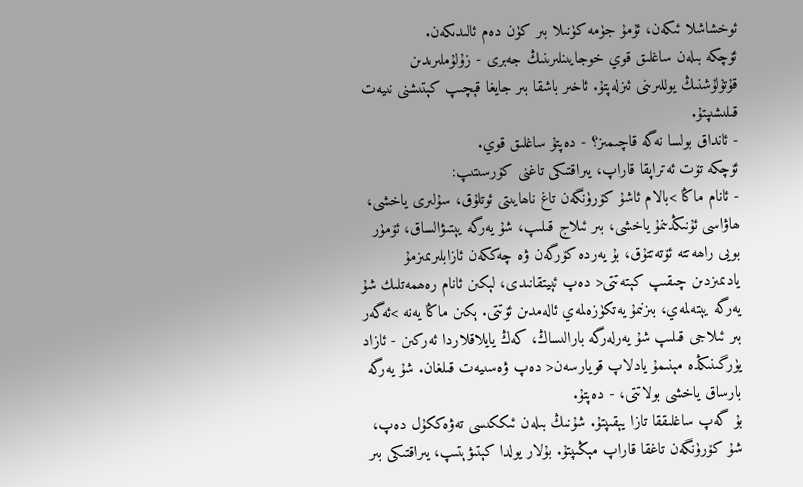ئوخشاشلا ئىكەن، ئۇمۇ جۈمە كۈنىلا بىر كۈن دەم ئالىدىكەن.
ئۆچكە بىلەن ساغلىق قوي خوجايىنلىرىنىڭ جەبرى - زۇلۇملىرىدىن قۇتۇلۇشنىڭ يوللىرىنى ئىزلەپتۇ. ئاخىر باشقا بىر جايغا قېچىپ كېتىشنى نىيەت قىلىشىپتۇ.
- ئانداق بولسا نەگە قاچىمىز؟ - دەپتۇ ساغلىق قوي.
ئۆچكە تۆت ئەتراپقا قاراپ، يىراقتىكى تاغنى كۆرسىتىپ:
- ئانام ماڭا >بالام ئاشۇ كۆرۈنگەن تاغ ناھايىتى ئوتلۇق، سۇلىرى ياخشى، ھاۋاسى ئۇنىڭدىنمۇ ياخشى، بىر ئىلاج قىلىپ، شۇ يەرگە يېتىۋالساق، ئۆمۈر بويى راھەتتە ئۆتەتتۇق، بۇ يەردە كۆرگەن ۋە چەككەن ئازابلىرىمىزمۇ يادىمىزدىن چىقىپ كېتەتتى< دەپ ئېيتقانىدى، لېكىن ئانام رەھمەتلىك شۇ يەرگە يېتەلمەي، بىزنىمۇ يەتكۈزەلمەي ئالەمدىن ئۆتتى. ېكىن ماڭا يەنە >ئەگەر بىر ئىلاجى قىلىپ شۇ يەرلەرگە بارالىساڭ، كەڭ يايلاقلاردا ئەركىن - ئازاد يۈرگىنىڭدە مېنىمۇ يادلاپ قويارسەن< دەپ ۋەسىيەت قىلغان. شۇ يەرگە بارساق ياخشى بولاتتى، - دەپتۇ.
بۇ گەپ ساغلىققا تازا يېقىپتۇ. شۇنىڭ بىلەن ئىككىسى تەۋەككۇل دەپ، شۇ كۆرۈنگەن تاغقا قاراپ مېڭىپتۇ. بۇلار يولدا كېتىۋېتىپ، يىراقتىكى بىر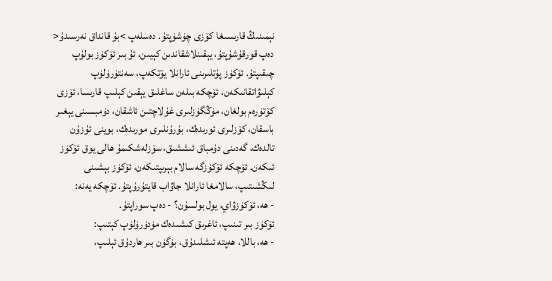نېمىنىڭ قارىسىغا كۆزى چۈشۈپتۇ. دەسلەپ >بۇ قانداق نەرسىدۇ< دەپ قورقۇشۇپتۇ، يېقىنلاشقاندىن كېيىن، ئۇ بىر ئۆكۈز بولۇپ چىقىپتۇ. ئۆكۈز پۇتلىرىنى ئارانلا يۆتكەپ، سەنتۈرۈلۈپ كېلىۋاتقانىكەن، ئۆچكە بىلەن ساغلىق يېقىن كېلىپ قارىسا، ئۆزى كۆتۈرەم بولغان، مۈڭگۈزلىرى غۇلاچتىن ئاشقان، دۈمبسىنى يېغىر باسقان، كۆزلىرى ئورىدەك، بۇرۇنلىرى مورىدەك، بوينى ئۇزۇن تالدەك، گەدىنى دۇمباق ئىششىق، سۆزلەشكىمۇ ھالى يوق ئۆكۈز ئىكەن. ئۆچكە ئۆكۈزگە سالام بېرىپتىكەن، ئۆكۈز بېشىنى لىڭشىتىپ، سالامغا ئارانلا جاۋاب قايتۇرۇپتۇ. ئۆچكە يەنە:
- ھە، ئۆكۈزۋاي، يول بولسۇن؟ - دەپ سوراپتۇ.
ئۆكۈز بىر تىنىپ، ئاغرىق كىشىدەك مۈدۈرۈلۈپ كېتىپ:
- ھە، باللا، ھەپتە ئىشلىدۇق، بۈگۈن بىر ھاردۇق ئېلىپ،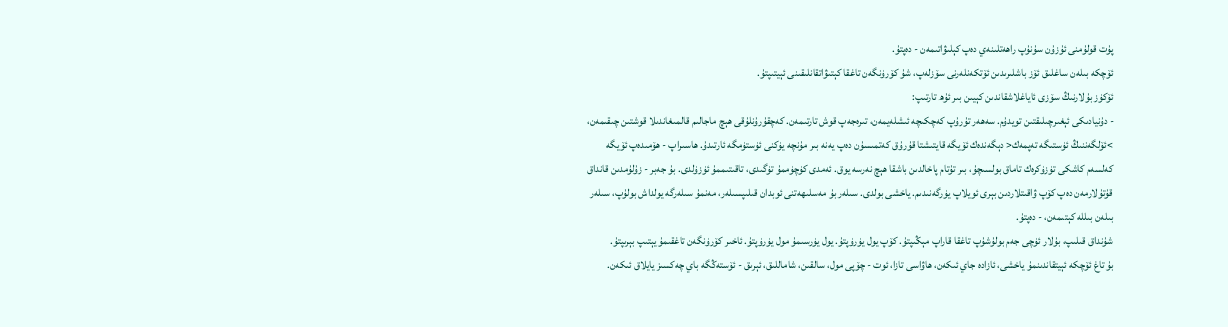پۇت قولۇمنى ئۇزۇن سۇنۇپ راھەتلىنەي دەپ كېلىۋاتىمەن - دەپتۇ.
ئۆچكە بىلەن ساغلىق ئۆز باشلىرىدىن ئۆتكەنلەرنى سۆزلەپ، شۇ كۆرۈنگەن تاغقا كېتىۋاتقانلىقىنى ئېيتىپتۇ.
ئۆكۈز بۇلارنىڭ سۆزى ئاياغلاشقاندىن كېيىن بىر ئۇھ تارتىپ:
- دۇنيادىكى ئېغىرچىلىقتىن تويدۇم. سەھەر تۇرۇپ كەچكىچە ئىشلەيمەن، تىرەجەپ قوش تارتىمەن. كەچقۇرۇنلۇقى ھېچ ماجالىم قالمىغاندىلا قوشتىن چىقىمەن، >ئۆلگەننىڭ ئۈستىگە تەپمەك< دېگەندەك ئۆيگە قايتىشتا قۇرۇق كەتمىسۇن دەپ يەنە بىر مۇنچە يۈكنى ئۈستۈمگە ئارتىدۇ. ھاسىراپ - ھۆمىدەپ ئۆيگە كەلسەم كاشكى تۈزۈكرەك تاماق بولسىچۇ، بىر تۇتام پاخالدىن باشقا ھېچ نەرسە يوق. ئەمدى كۈچۈممۇ تۈگىدى، تاقىتىممۇ ئۈزۈلدى. بۇ جەبر - زۇلۇمدىن قانداق قۇتۇلارمەن دەپ كۆپ ۋاقىتلاردىن بېرى ئويلاپ يۈرگەنىدىم. ياخشى بولدى. سىلەر بۇ مەسلىھەتنى ئوبدان قىلىپسىلەر، مەنمۇ سىلەرگە يولداش بولۇپ، سىلەر بىلەن بىللە كېتىمەن، - دەپتۇ.
شۇنداق قىلىپ، بۇلار ئۈچى جەم بولۇشۇپ تاغقا قاراپ مېڭىپتۇ. كۆپ يول يۈرۈپتۇ. يول يۈرسىمۇ مول يۈرۈپتۇ. ئاخىر كۆرۈنگەن تاغقىمۇ يېتىپ بېرىپتۇ.
بۇ تاغ ئۆچكە ئېيتقاندىنمۇ ياخشى، ئازادە جاي ئىكەن، ھاۋاسى تازا، ئوت - چۆپى مول، سالقىن، شاماللىق، ئېرىق - ئۆستەڭگە باي چەكسىز يايلاق ئىكەن.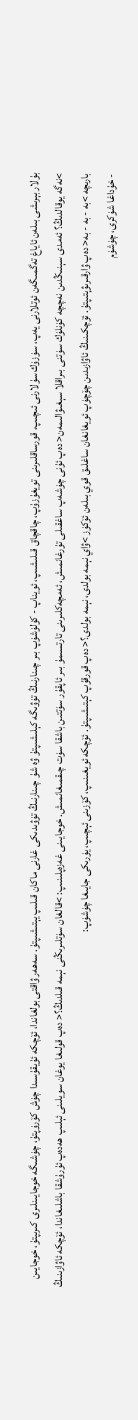بۇلار بېرىشى بىلەن ئاياغ تەگمىگەن ئوتلارنى يەپ، سۈزۈك سۇلارنى ئىچىپ، قورساقلىرىنى تويغۇزۇپ، چاقچاق قىلىشىپ، ئويناپ - كۈلۈشۈپ بىر چىنارنىڭ تۈۋىگە كېلىشىپتۇ ۋە شۇ چىنارنىڭ تۈۋىدىكى غارنى ماكان قىلىپ يېتىشىپتۇ. سەھەر ۋاقتى بولغاندا، ئۆچكە ئۇيقۇسىدا چۈش كۆرۈپتۇ، چۈشىگە خوجايىنلىرى كىرىپتۇ، خوجايىن >نەگە يوقالدىڭ؟ ئەمدى سېنىڭدىن نەچچە كۈنلۈك سۈتنى بىراقلا سېغىۋالىمەن< دەپ ئۇنى چۈشەپ ساغقىلى تۇرغانمىش، ئەمچەكلىرىنى تارتسىمۇ بىر ئاپقۇر سۈتتىن باشقا سۈت چىقمىغانمىش. خوجايىنى غەزەپلىنىپ: >قالغان سۈتلىرىڭنى نېمە قىلدىڭ؟< دەپ قولىغا يوغان سويلىنى ئېلىپ ھەدەپ ئۇرۇشقا باشلىغاندا، ئۆچكە ئاۋازىنىڭ بارىچە >بە - بە - بە< دەپ ۋارقىرىۋېتىپتۇ. ئۆچكىنىڭ ئاۋازىدىن چۆچۈپ ئويغانغان ساغلىق قوي بىلەن ئۆكۈز >ۋاي نېمە بولدى، نېمە بولدى؟< دەپ قورقۇپ كېتىشىپتۇ. ئۆچكە ئويغىنىپ، كۆزىنى ئېچىپ، يۈرىكى جايىغا چۈشۈپ:
- خۇداغا شۈكرى، چۈشۈم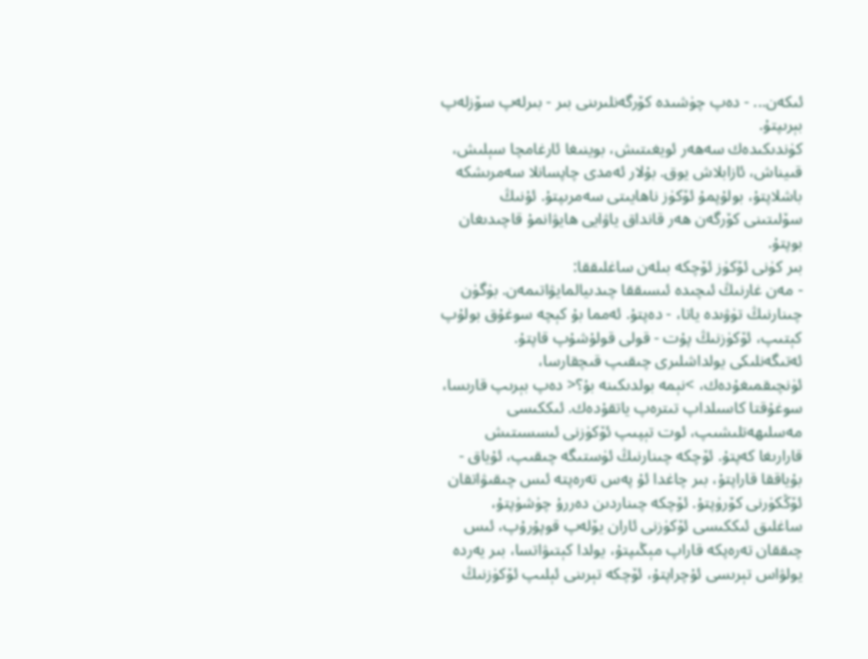ئىكەن... - دەپ چۈشىدە كۆرگەنلىرىنى بىر - بىرلەپ سۆزلەپ بېرىپتۇ.
كۈندىكىدەك سەھەر ئويغىتىش، بوينىغا ئارغامچا سېلىش، قىيناش، ئازابلاش يوق. بۇلار ئەمدى چاپسانلا سەمرىشكە باشلاپتۇ، بولۇپمۇ ئۆكۈز ناھايىتى سەمرىپتۇ. ئۇنىڭ سۆلىتىنى كۆرگەن ھەر قانداق ياۋايى ھايۋانمۇ قاچىدىغان بوپتۇ.
بىر كۈنى ئۆكۈز ئۆچكە بىلەن ساغلىققا:
- مەن غارنىڭ ئىچىدە ئىسىققا چىدىيالمايۋاتىمەن. بۈگۈن چىنارنىڭ تۈۋىدە ياتا، - دەپتۇ. ئەمما بۇ كېچە سوغۇق بولۇپ كېتىپ، ئۆكۈزنىڭ پۇت - قولى قولۇشۇپ قاپتۇ. ئەتىگەنلىكى يولداشلىرى چىقىپ قىچقارسا، ئۈنچىقمىغۇدەك، >نېمە بولدىكىنە بۇ؟< دەپ بېرىپ قارىسا، سوغۇقتا كاسىلداپ تىترەپ ياتقۇدەك. ئىككىسى مەسلىھەتلىشىپ، ئوت تېپىپ ئۆكۈزنى ئىسسىتىش قارارىغا كەپتۇ. ئۆچكە چىنارنىڭ ئۈستىگە چىقىپ، ئۇياق - بۇياققا قاراپتۇ، بىر چاغدا ئۇ پەس تەرەپتە ئىس چىقىۋاتقان ئۆڭكۈرنى كۆرۈپتۇ. ئۆچكە چىناردىن دەررۇ چۈشۈپتۇ، ساغلىق ئىككىسى ئۆكۈزنى ئاران يۆلەپ قوپۇرۇپ، ئىس چىققان تەرەپكە قاراپ مېڭىپتۇ، يولدا كېتىۋاتسا، بىر يەردە يولۋاس تېرىسى ئۇچراپتۇ، ئۆچكە تېرىنى ئېلىپ ئۆكۈزنىڭ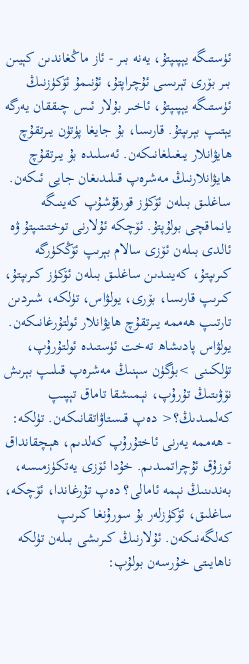ئۈستىگە يېپىپتۇ، يەنە بىر - ئاز ماڭغاندىن كېيىن بىر بۆرى تېرىسى ئۇچراپتۇ، ئۇنىمۇ ئۆكۈزنىڭ ئۈستىگە يېپىپتۇ، ئاخىر بۇلار ئىس چىققان يەرگە يېتىپ بېرىپتۇ. قارىسا، بۇ جايغا پۈتۈن يىرتقۇچ ھايۋانلار يىغىلغانىكەن. ئەسلىدە بۇ يىرتقۇچ ھايۋانلارنىڭ مەشرەپ قىلىدىغان جايى ئىكەن. ساغلىق بىلەن ئۆكۈز قورقۇشۇپ كەينىگە يانماقچى بولۇپتۇ. ئۆچكە ئۇلارنى توختىتىپتۇ ۋە ئالدى بىلەن ئۆزى سالام بېرىپ ئۆڭكۈرگە كىرىپتۇ، كەينىدىن ساغلىق بىلەن ئۆكۈز كىرىپتۇ، كىرىپ قارىسا، بۆرى، يولۋاس، تۈلكە، شىردىن تارتىپ ھەممە يىرتقۇچ ھايۋانلار ئولتۇرغانىكەن. يولۋاس پادىشاھ تەخت ئۈستىدە ئولتۇرۇپ، تۈلكىنى >بۈگۈن سېنىڭ مەشرەپ قىلىپ بېرىش نۆۋىتىڭ تۇرۇپ، نېمىشقا تاماق تېپىپ كەلمىدىڭ؟< دەپ قىستاۋاتقانىكەن. تۈلكە:
- ھەممە يەرنى ئاختۇرۇپ كەلدىم، ھېچقانداق ئوزۇق ئۇچراتمىدىم. خۇدا ئۆزى يەتكۈزمىسە، بەندىنىڭ نېمە ئامالى؟ دەپ تۇرغاندا، ئۆچكە، ساغلىق، ئۆكۈزلەر بۇ سورۇنغا كىرىپ كەلگەنىكەن. ئۇلارنىڭ كىرىشى بىلەن تۈلكە ناھايىتى خۇرسەن بولۇپ: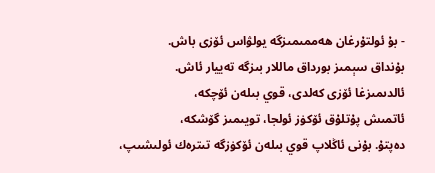- بۇ ئولتۇرغان ھەممىمىزگە يولۋاس ئۆزى باش.
بۇنداق سېمىز بورداق ماللار بىزگە تەييار ئاش.
ئالدىمىزغا ئۆزى كەلدى، قوي بىلەن ئۆچكە،
ئاتمىش پۇتلۇق ئۆكۈز ئولجا، تويىمىز گۆشكە،
دەپتۇ. بۇنى ئاڭلاپ قوي بىلەن ئۆكۈزگە تىترەك ئولىشىپ،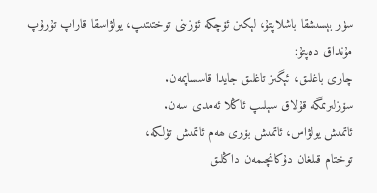سۈر بېسىشقا باشلاپتۇ، لېكىن ئۆچكە ئۆزىنى توختىتىپ، يولۋاسقا قاراپ تۇرۇپ مۇنداق دەپتۇ:
چارى باغلىق، ئېگىز تاغلىق جايدا قاسساپمەن.
سۆزلىرىمگە قۇلاق سېلىپ ئاڭلا ئەمدى سەن.
ئاتمىش يولۋاس، ئاتمىش بۆرى ھەم ئاتمىش تۈلكە،
توختام قىلغان دۇكانچىمەن داڭلىق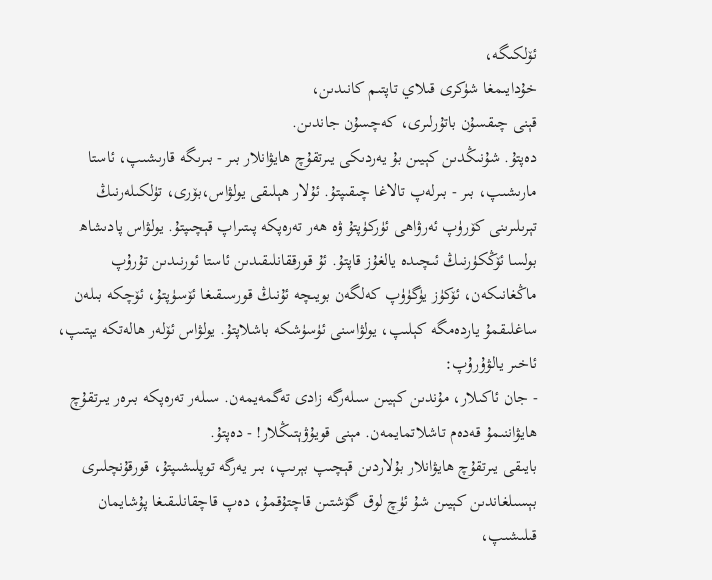ئۆلكىگە،
خۇدايىمغا شۈكرى قىلاي تاپتىم كانىدىن،
قېنى چىقسۇن باتۇرلىرى، كەچسۇن جاندىن.
دەپتۇ. شۇنىڭدىن كېيىن بۇ يەردىكى يىرتقۇچ ھايۋانلار بىر - بىرىگە قارىشىپ، ئاستا مارىشىپ، بىر - بىرلەپ تالاغا چىقىپتۇ. ئۇلار ھېلىقى يولۋاس،بۆرى، تۈلكىلەرنىڭ تېرىلىرىنى كۆرۈپ ئەرۋاھى ئۈركۈپتۇ ۋە ھەر تەرەپكە پىتىراپ قېچىپتۇ. يولۋاس پادىشاھ بولسا ئۆڭكۈرنىڭ ئىچىدە يالغۇز قاپتۇ. ئۇ قورققانلىقىدىن ئاستا ئورنىدىن تۇرۇپ ماڭغانىكەن، ئۆكۈز يۈگۈۈپ كەلگەن بويىچە ئۇنىڭ قورسىقىغا ئۆسۈپتۇ، ئۆچكە بىلەن ساغلىقمۇ ياردەمگە كېلىپ، يولۋاسنى ئۈسۈشكە باشلاپتۇ. يولۋاس ئۆلەر ھالەتكە يېتىپ، ئاخىر يالۋۇرۇپ:
- جان ئاكىلار، مۇندىن كېيىن سىلەرگە زادى تەگمەيمەن. سىلەر تەرەپكە بىرەر يىرتقۇچ ھايۋاننىمۇ قەدەم تاشلاتمايمەن. مېنى قويۇۋېتىڭلار! - دەپتۇ.
بايىقى يىرتقۇچ ھايۋانلار بۇلاردىن قېچىپ بېرىپ، بىر يەرگە توپلىشىپتۇ، قورقۇنچلىرى بېسىلغاندىن كېيىن شۇ ئۈچ لوق گۆشتىن قاچتۇقمۇ، دەپ قاچقانلىقىغا پۇشايمان قىلىشىپ،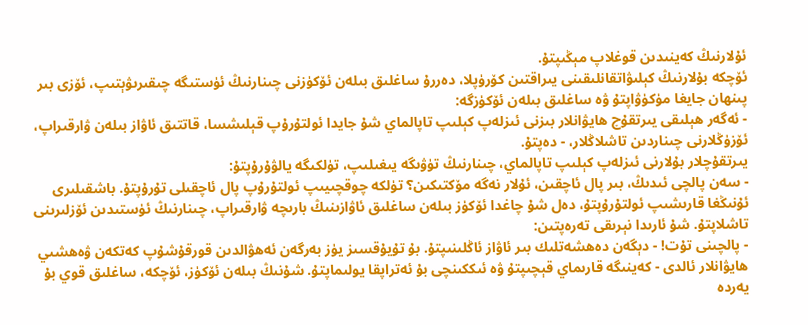ئۇلارنىڭ كەينىدىن قوغلاپ مېڭىپتۇ.
ئۆچكە بۇلارنىڭ كېلىۋاتقانلىقىنى يىراقتىن كۆرۈپلا، دەررۇ ساغلىق بىلەن ئۆكۈزنى چىنارنىڭ ئۈستىگە چىقىرىۋېتىپ، ئۆزى بىر پىنھان جايغا مۈكۈۋاپتۇ ۋە ساغلىق بىلەن ئۆكۈزگە:
- ئەگەر ھېلىقى يىرتقۇچ ھايۋانلار بىزنى ئىزلەپ كېلىپ تاپالماي شۇ جايدا ئولتۇرۇپ قېلىشسا، قاتتىق ئاۋاز بىلەن ۋارقىراپ، ئۆزۈڭلارنى چىناردىن تاشلاڭلار، - دەپتۇ.
يىرتقۇچلار بۇلارنى ئىزلەپ كېلىپ تاپالماي، چىنارنىڭ تۈۋىگە يىغىلىپ، تۈلكىگە يالۋۇرۇپتۇ:
- سەن پالچى ئىدىڭ، بىر پال ئاچقىن، ئۇلار نەگە مۆكتىكىن؟ تۈلكە چوقچىيىپ ئولتۇرۇپ پال ئاچقىلى تۇرۇپتۇ. باشقىلىرى ئۇنىڭغا قارىشىپ ئولتۇرۇپتۇ، دەل شۇ چاغدا ئۆكۈز بىلەن ساغلىق ئاۋازىنىڭ بارىچە ۋارقىراپ، چىنارنىڭ ئۈستىدىن ئۆزلىرىنى تاشلاپتۇ. شۇ ئارىدا نېرىقى تەرەپتىن:
- پالچىنى تۇت! - دېگەن دەھشەتلىك بىر ئاۋاز ئاڭلىنىپتۇ. بۇ تۇيۇقسىز يۈز بەرگەن ئەھۋالدىن قورقۇشۇپ كەتكەن ۋەھشىي ھايۋانلار ئالدى - كەينىگە قارىماي قېچىپتۇ ۋە ئىككىنچى بۇ ئەتراپقا يولىماپتۇ. شۇنىڭ بىلەن ئۆكۈز، ئۆچكە، ساغلىق قوي بۇ يەردە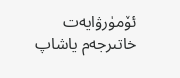ئۆمۈرۋايەت خاتىرجەم ياشاپ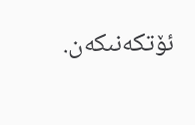ئۆتكەنىكەن.